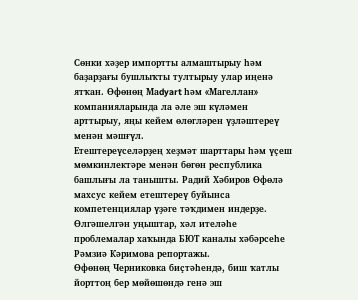Сөнки хәҙер импортты алмаштырыу һәм баҙарҙағы бушлыҡты тултырыу улар иңенә ятҡан. Өфөнөң Mаdyart һәм «Магеллан» компанияларында ла әле эш күләмен арттырыу, яңы кейем өлөгләрен үҙләштереү менән мәшғүл.
Етештереүселәрҙең хеҙмәт шарттары һәм үҫеш мөмкинлектәре менән бөгөн республика башлығы ла танышты. Радий Хәбиров Өфөлә махсус кейем етештереү буйынса компетенциялар үҙәге тәҡдимен индерҙе. Өлгәшелгән уңыштар, хәл ителәһе проблемалар хаҡында БЮТ каналы хәбәрсеһе Рәмзиә Кәримова репортажы.
Өфөнөң Черниковка биҫтәһендә, биш ҡатлы йорттоң бер мөйөшөндә генә эш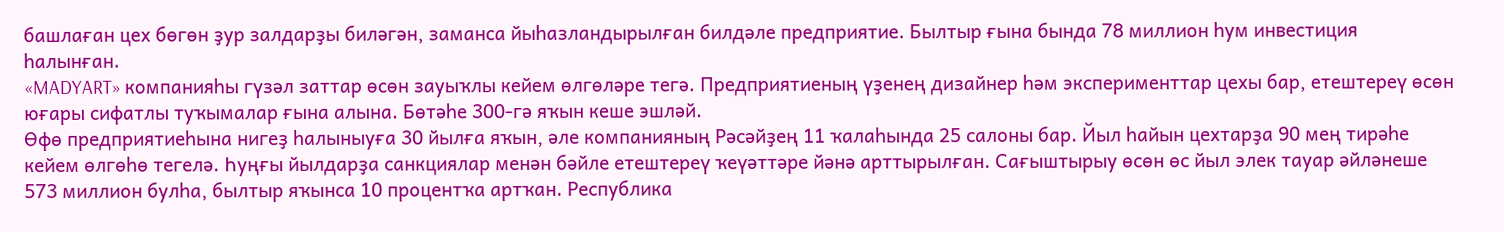башлаған цех бөгөн ҙур залдарҙы биләгән, заманса йыһазландырылған билдәле предприятие. Былтыр ғына бында 78 миллион һум инвестиция һалынған.
«MADYART» компанияһы гүзәл заттар өсөн зауыҡлы кейем өлгөләре тегә. Предприятиеның үҙенең дизайнер һәм эксперименттар цехы бар, етештереү өсөн юғары сифатлы туҡымалар ғына алына. Бөтәһе 300-гә яҡын кеше эшләй.
Өфө предприятиеһына нигеҙ һалыныуға 30 йылға яҡын, әле компанияның Рәсәйҙең 11 ҡалаһында 25 салоны бар. Йыл һайын цехтарҙа 90 мең тирәһе кейем өлгөһө тегелә. Һуңғы йылдарҙа санкциялар менән бәйле етештереү ҡеүәттәре йәнә арттырылған. Сағыштырыу өсөн өс йыл элек тауар әйләнеше 573 миллион булһа, былтыр яҡынса 10 процентҡа артҡан. Республика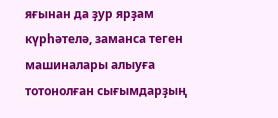яғынан да ҙур ярҙам күрһәтелә, заманса теген машиналары алыуға тотонолған сығымдарҙың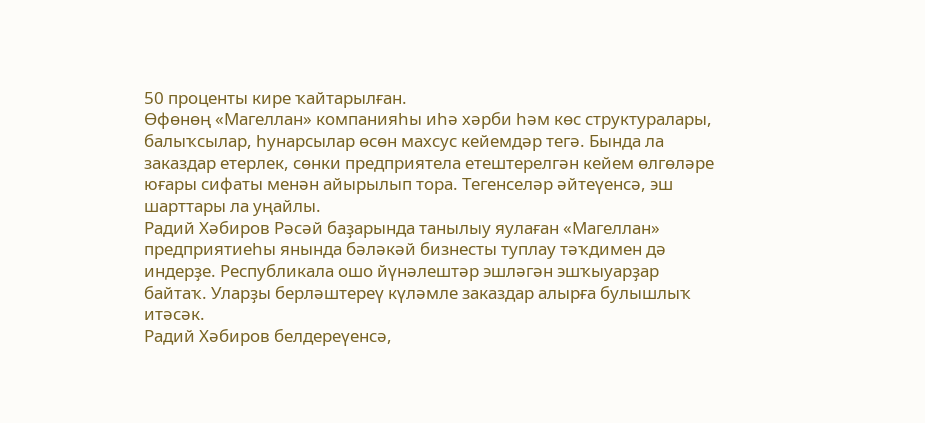50 проценты кире ҡайтарылған.
Өфөнөң «Магеллан» компанияһы иһә хәрби һәм көс структуралары, балыҡсылар, һунарсылар өсөн махсус кейемдәр тегә. Бында ла заказдар етерлек, сөнки предприятела етештерелгән кейем өлгөләре юғары сифаты менән айырылып тора. Тегенселәр әйтеүенсә, эш шарттары ла уңайлы.
Радий Хәбиров Рәсәй баҙарында танылыу яулаған «Магеллан» предприятиеһы янында бәләкәй бизнесты туплау тәҡдимен дә индерҙе. Республикала ошо йүнәлештәр эшләгән эшҡыуарҙар байтаҡ. Уларҙы берләштереү күләмле заказдар алырға булышлыҡ итәсәк.
Радий Хәбиров белдереүенсә,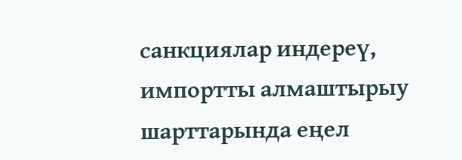санкциялар индереү, импортты алмаштырыу шарттарында еңел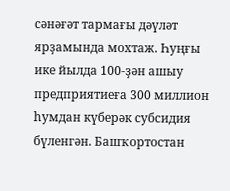сәнәғәт тармағы дәүләт ярҙамында мохтаж. Һуңғы ике йылда 100-ҙән ашыу предприятиеға 300 миллион һумдан күберәк субсидия бүленгән. Башҡортостан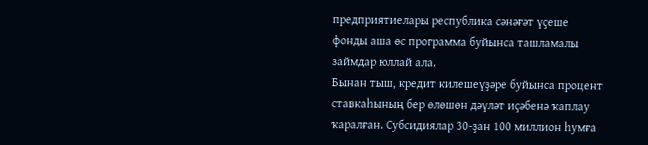предприятиелары республика сәнәғәт үҫеше фонды аша өс программа буйынса ташламалы займдар юллай ала.
Бынан тыш, кредит килешеүҙәре буйынса процент ставкаһының бер өлөшөн дәүләт иҫәбенә ҡаплау ҡаралған. Субсидиялар 30-ҙан 100 миллион һумға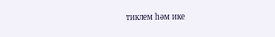тиклем һәм ике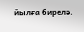йылға бирелә.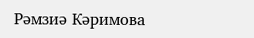Рәмзиә Кәримова